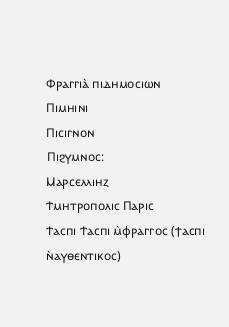Ⲫⲣⲁⲅⲅⲓⲁ̀ ⲡⲓⲇⲏⲙⲟⲥⲓⲱⲛ
Ⲡⲓⲙⲏⲓⲛⲓ
Ⲡⲓⲥⲓⲅⲛⲟⲛ
Ⲡⲓϩⲩⲙⲛⲟⲥ:
Ⲙⲁⲣⲥⲉⲗⲗⲓⲏⲍ
Ϯⲙⲏⲧⲣⲟⲡⲟⲗⲓⲥ Ⲡⲁⲣⲓⲥ
Ϯⲁⲥⲡⲓ Ϯⲁⲥⲡⲓ ⲙ̀ⲫⲣⲁⲅⲅⲟⲥ (ϯⲁⲥⲡⲓ ⲛ̀ⲁⲩⲑⲉⲛⲧⲓⲕⲟⲥ)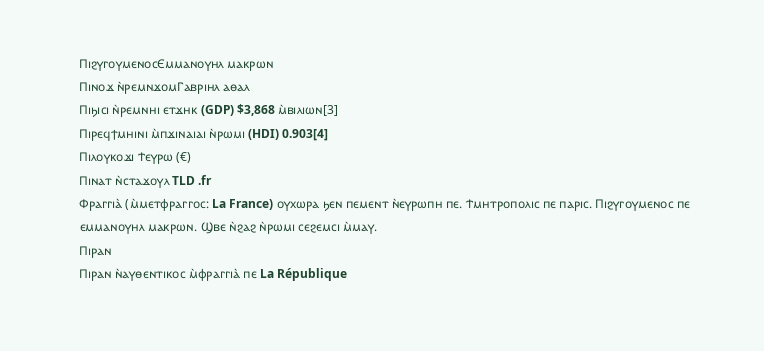ⲠⲓϩⲩⲅⲟⲩⲙⲉⲛⲟⲥⲈⲙⲙⲁⲛⲟⲩⲏⲗ ⲙⲁⲕⲣⲱⲛ
Ⲡⲓⲛⲟϫ ⲛ̀ⲣⲉⲙⲛϫⲟⲙⲄⲁⲃⲣⲓⲏⲗ ⲁⲑⲁⲗ
Ⲡⲓϧⲓⲥⲓ ⲛ̀ⲣⲉⲙⲛⲏⲓ ⲉⲧϫⲏⲕ (GDP) $3,868 ⲙ̀ⲃⲓⲗⲓⲱⲛ[3]
Ⲡⲓⲣⲉϥϯⲙⲏⲓⲛⲓ ⲙ̀ⲡϫⲓⲛⲁⲓⲁⲓ ⲛ̀ⲣⲱⲙⲓ (HDI) 0.903[4]
Ⲡⲓⲗⲟⲩⲕⲟϫⲓ Ϯⲉⲩⲣⲱ (€)
Ⲡⲓⲛⲁⲧ ⲛ̀ⲥⲧⲁϫⲟⲩⲗ TLD .fr
Ⲫⲣⲁⲅⲅⲓⲁ̀ (ⲙ̀ⲙⲉⲧⲫⲣⲁⲅⲅⲟⲥ: La France) ⲟⲩⲭⲱⲣⲁ ϧⲉⲛ ⲡⲉⲙⲉⲛⲧ ⲛ̀ⲉⲩⲣⲱⲡⲏ ⲡⲉ. Ϯⲙⲏⲧⲣⲟⲡⲟⲗⲓⲥ ⲡⲉ ⲡⲁⲣⲓⲥ. Ⲡⲓϩⲩⲅⲟⲩⲙⲉⲛⲟⲥ ⲡⲉ ⲉⲙⲙⲁⲛⲟⲩⲏⲗ ⲙⲁⲕⲣⲱⲛ. Ϣⲃⲉ ⲛ̀ϩⲁϩ ⲛ̀ⲣⲱⲙⲓ ⲥⲉϩⲉⲙⲥⲓ ⲙ̀ⲙⲁⲩ.
Ⲡⲓⲣⲁⲛ
Ⲡⲓⲣⲁⲛ ⲛ̀ⲁⲩⲑⲉⲛⲧⲓⲕⲟⲥ ⲙ̀ⲫⲣⲁⲅⲅⲓⲁ̀ ⲡⲉ La République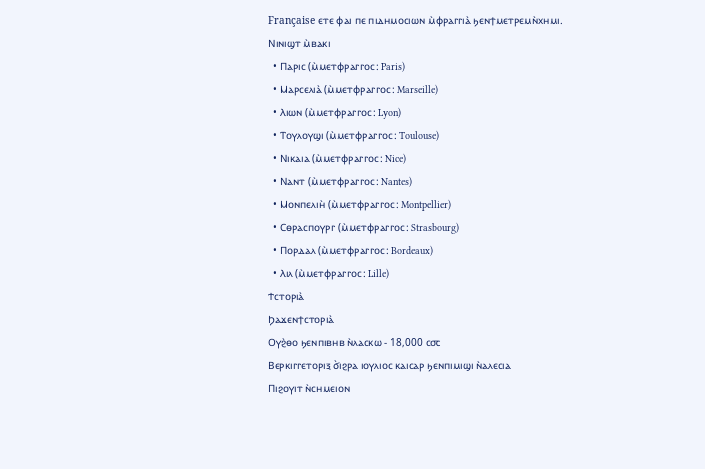Française ⲉⲧⲉ ⲫⲁⲓ ⲡⲉ ⲡⲓⲇⲏⲙⲟⲥⲓⲱⲛ ⲙ̀ⲫⲣⲁⲅⲅⲓⲁ̀ ϧⲉⲛϯⲙⲉⲧⲣⲉⲙⲛ̀ⲭⲏⲙⲓ.
Ⲛⲓⲛⲓϣⲧ ⲙ̀ⲃⲁⲕⲓ
  • Ⲡⲁⲣⲓⲥ (ⲙ̀ⲙⲉⲧⲫⲣⲁⲅⲅⲟⲥ: Paris)
  • Ⲙⲁⲣⲥⲉⲗⲓⲁ̀ (ⲙ̀ⲙⲉⲧⲫⲣⲁⲅⲅⲟⲥ: Marseille)
  • Ⲗⲓⲱⲛ (ⲙ̀ⲙⲉⲧⲫⲣⲁⲅⲅⲟⲥ: Lyon)
  • Ⲧⲟⲩⲗⲟⲩϣⲓ (ⲙ̀ⲙⲉⲧⲫⲣⲁⲅⲅⲟⲥ: Toulouse)
  • Ⲛⲓⲕⲁⲓⲁ (ⲙ̀ⲙⲉⲧⲫⲣⲁⲅⲅⲟⲥ: Nice)
  • Ⲛⲁⲛⲧ (ⲙ̀ⲙⲉⲧⲫⲣⲁⲅⲅⲟⲥ: Nantes)
  • Ⲙⲟⲛⲡⲉⲗⲓⲏ̀ (ⲙ̀ⲙⲉⲧⲫⲣⲁⲅⲅⲟⲥ: Montpellier)
  • Ⲥⲑⲣⲁⲥⲡⲟⲩⲣⲅ (ⲙ̀ⲙⲉⲧⲫⲣⲁⲅⲅⲟⲥ: Strasbourg)
  • Ⲡⲟⲣⲇⲁⲗ (ⲙ̀ⲙⲉⲧⲫⲣⲁⲅⲅⲟⲥ: Bordeaux)
  • Ⲗⲓⲗ (ⲙ̀ⲙⲉⲧⲫⲣⲁⲅⲅⲟⲥ: Lille)
Ϯⲥⲧⲟⲣⲓⲁ̀
Ϧⲁϫⲉⲛϯⲥⲧⲟⲣⲓⲁ̀
Ⲟⲩϩ̀ⲑⲟ ϧⲉⲛⲡⲓⲃⲏⲃ ⲛ̀ⲗⲁⲥⲕⲱ - 18,000 ⲥ⳪
Ⲃⲉⲣⲕⲓⲅⲅⲉⲧⲟⲣⲓⲝ ϭ̀ⲓϩⲣⲁ ⲓⲟⲩⲗⲓⲟⲥ ⲕⲁⲓⲥⲁⲣ ϧⲉⲛⲡⲓⲙⲓϣⲓ ⲛ̀ⲁⲗⲉⲥⲓⲁ
Ⲡⲓϩⲟⲩⲓⲧ ⲛ̀ⲥⲏⲙⲉⲓⲟⲛ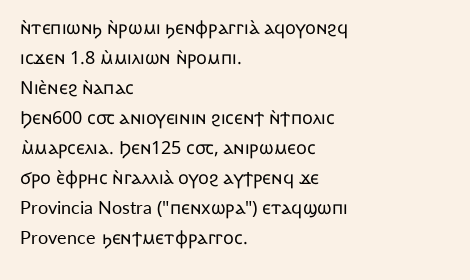ⲛ̀ⲧⲉⲡⲓⲱⲛϧ ⲛ̀ⲣⲱⲙⲓ ϧⲉⲛⲫⲣⲁⲅⲅⲓⲁ̀ ⲁϥⲟⲩⲟⲛϩϥ ⲓⲥϫⲉⲛ 1.8 ⲙ̀ⲙⲓⲗⲓⲱⲛ ⲛ̀ⲣⲟⲙⲡⲓ.
Ⲛⲓⲉ̀ⲛⲉϩ ⲛ̀ⲁⲡⲁⲥ
Ϧⲉⲛ600 ⲥ⳪ ⲁⲛⲓⲟⲩⲉⲓⲛⲓⲛ ϩⲓⲥⲉⲛϯ ⲛ̀ϯⲡⲟⲗⲓⲥ ⲙ̀ⲙⲁⲣⲥⲉⲗⲓⲁ. Ϧⲉⲛ125 ⲥ⳪, ⲁⲛⲓⲣⲱⲙⲉⲟⲥ ϭⲣⲟ ⲉ̀ⲫⲣⲏⲥ ⲛ̀ⲅⲁⲗⲗⲓⲁ̀ ⲟⲩⲟϩ ⲁⲩϯⲣⲉⲛϥ ϫⲉ Provincia Nostra ("ⲡⲉⲛⲭⲱⲣⲁ") ⲉⲧⲁϥϣⲱⲡⲓ Provence ϧⲉⲛϯⲙⲉⲧⲫⲣⲁⲅⲅⲟⲥ.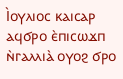Ⲓ̀ⲟⲩⲗⲓⲟⲥ ⲕⲁⲓⲥⲁⲣ ⲁϥϭⲣⲟ ⲉ̀ⲡⲓⲥⲱϫⲡ ⲛ̀ⲅⲁⲗⲗⲓⲁ̀ ⲟⲩⲟϩ ϭⲣⲟ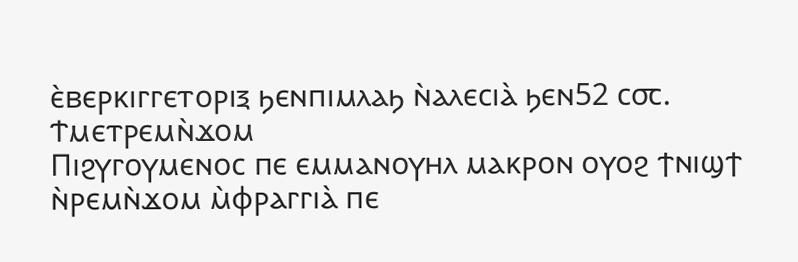ⲉ̀ⲃⲉⲣⲕⲓⲅⲅⲉⲧⲟⲣⲓⲝ ϧⲉⲛⲡⲓⲙⲗⲁϧ ⲛ̀ⲁⲗⲉⲥⲓⲁ̀ ϧⲉⲛ52 ⲥ⳪.
Ϯⲙⲉⲧⲣⲉⲙⲛ̀ϫⲟⲙ
Ⲡⲓϩⲩⲅⲟⲩⲙⲉⲛⲟⲥ ⲡⲉ ⲉⲙⲙⲁⲛⲟⲩⲏⲗ ⲙⲁⲕⲣⲟⲛ ⲟⲩⲟϩ ϯⲛⲓϣϯ ⲛ̀ⲣⲉⲙⲛ̀ϫⲟⲙ ⲙ̀ⲫⲣⲁⲅⲅⲓⲁ̀ ⲡⲉ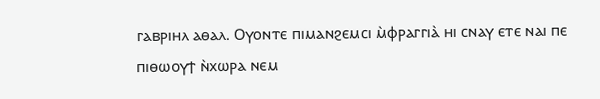ⲅⲁⲃⲣⲓⲏⲗ ⲁⲑⲁⲗ. Ⲟⲩⲟⲛⲧⲉ ⲡⲓⲙⲁⲛϩⲉⲙⲥⲓ ⲙ̀ⲫⲣⲁⲅⲅⲓⲁ̀ ⲏⲓ ⲥⲛⲁⲩ ⲉⲧⲉ ⲛⲁⲓ ⲡⲉ ⲡⲓⲑⲱⲟⲩϯ ⲛ̀ⲭⲱⲣⲁ ⲛⲉⲙ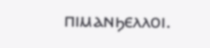ⲡⲓⲙⲁⲛϧⲉⲗⲗⲟⲓ.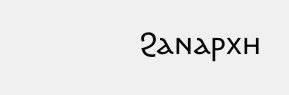Ϩⲁⲛⲁⲣⲭⲏ